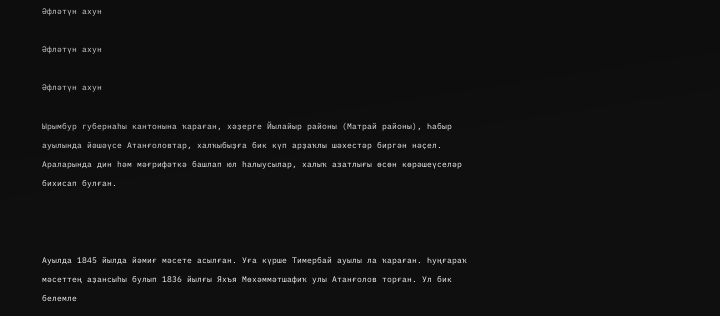Әфләтүн ахун

Әфләтүн ахун

Әфләтүн ахун

Ырымбур губернаһы кантонына ҡараған, хәҙерге Йылайыр районы (Матрай районы), Һабыр ауылында йәшәүсе Атанғоловтар, халҡыбыҙға бик күп арҙаҡлы шәхестәр биргән нәҫел. Араларында дин һәм мәғрифәткә башлап юл һалыусылар, халыҡ азатлығы өсөн көрәшеүселәр бихисап булған.



Ауылда 1845 йылда йәмиғ мәсете асылған. Уға күрше Тимербай ауылы ла ҡараған. Һуңғараҡ мәсеттең аҙансыһы булып 1836 йылғы Яхъя Мөхәммәтшафиҡ улы Атанғолов торған. Ул бик белемле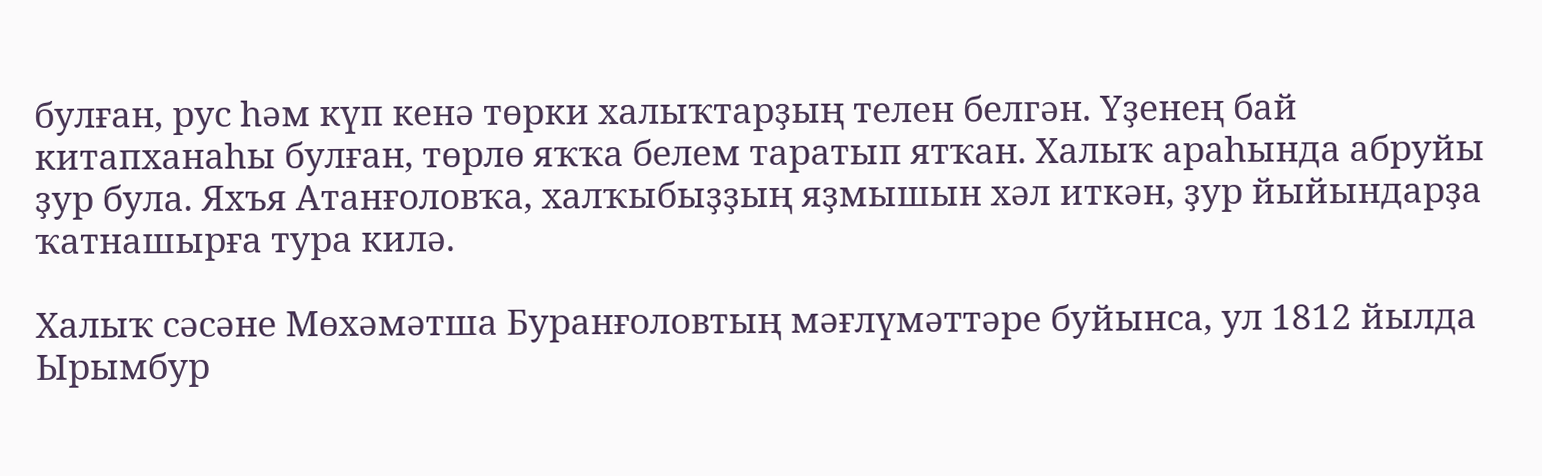булған, рус һәм күп кенә төрки халыҡтарҙың телен белгән. Үҙенең бай китапханаһы булған, төрлө яҡҡа белем таратып ятҡан. Халыҡ араһында абруйы ҙур була. Яхъя Атанғоловҡа, халҡыбыҙҙың яҙмышын хәл иткән, ҙур йыйындарҙа ҡатнашырға тура килә.

Халыҡ сәсәне Мөхәмәтша Буранғоловтың мәғлүмәттәре буйынса, ул 1812 йылда Ырымбур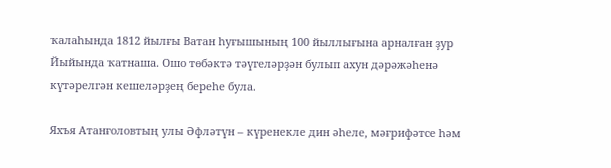ҡалаһында 1812 йылғы Ватан һуғышының 100 йыллығына арналған ҙур Йыйында ҡатнаша. Ошо төбәктә тәүгеләрҙән булып ахун дәрәжәһенә күтәрелгән кешеләрҙең береһе була.

Яхъя Атанғоловтың улы Әфләтүн – күренекле дин әһеле, мәғрифәтсе һәм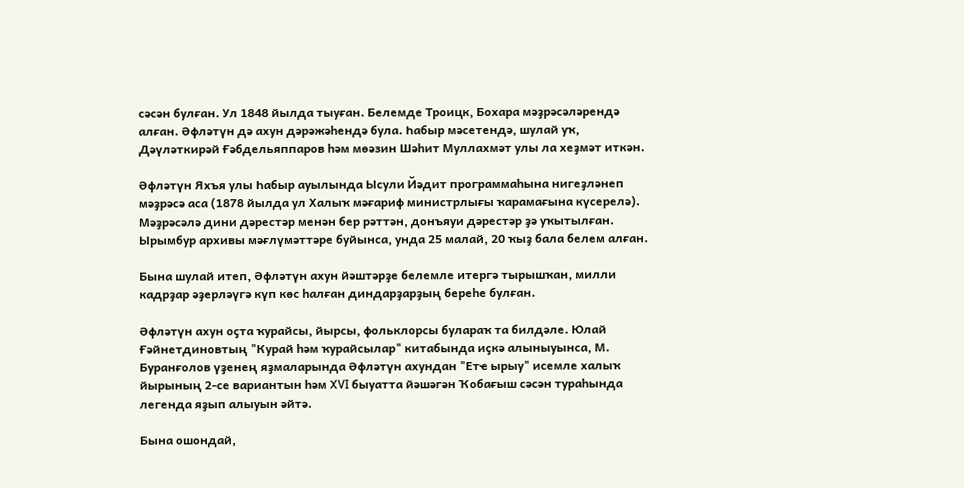сәсән булған. Ул 1848 йылда тыуған. Белемде Троицк, Бохара мәҙрәсәләрендә алған. Әфләтүн дә ахун дәрәжәһендә була. Һабыр мәсетендә, шулай уҡ, Дәүләткирәй Ғәбдельяппаров һәм мөәзин Шәһит Муллахмәт улы ла хеҙмәт иткән.

Әфләтүн Яхъя улы Һабыр ауылында Ысули Йәдит программаһына нигеҙләнеп мәҙрәсә аса (1878 йылда ул Халыҡ мәғариф министрлығы ҡарамағына күсерелә). Мәҙрәсәлә дини дәрестәр менән бер рәттән, донъяуи дәрестәр ҙә уҡытылған. Ырымбур архивы мәғлүмәттәре буйынса, унда 25 малай, 20 ҡыҙ бала белем алған.

Бына шулай итеп, Әфләтүн ахун йәштәрҙе белемле итергә тырышҡан, милли кадрҙар әҙерләүгә күп көс һалған диндарҙарҙың береһе булған.

Әфләтүн ахун оҫта ҡурайсы, йырсы, фольклорсы булараҡ та билдәле. Юлай Ғәйнетдиновтың "Курай һәм ҡурайсылар" китабында иҫкә алыныуынса, М. Буранғолов үҙенең яҙмаларында Әфләтүн ахундан "Етҽ ырыу" исемле халыҡ йырының 2-се вариантын һәм XVI быуатта йәшәгән Ҡобағыш сәсән тураһында легенда яҙып алыуын әйтә.

Бына ошондай,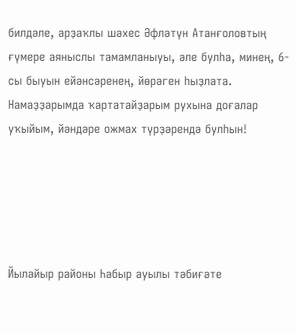билдәле, арҙаҡлы шәхес Әфләтүн Атанғоловтың ғүмере аяныслы тамамланыуы, әле булһа, минең, 6-сы быуын ейәнсәренең, йөрәген һыҙлата. Намаҙҙарымда ҡартатайҙарым рухына доғалар уҡыйым, йәндәре ожмах түрҙәрендә булһын!





Йылайыр районы Һабыр ауылы тәбиғәте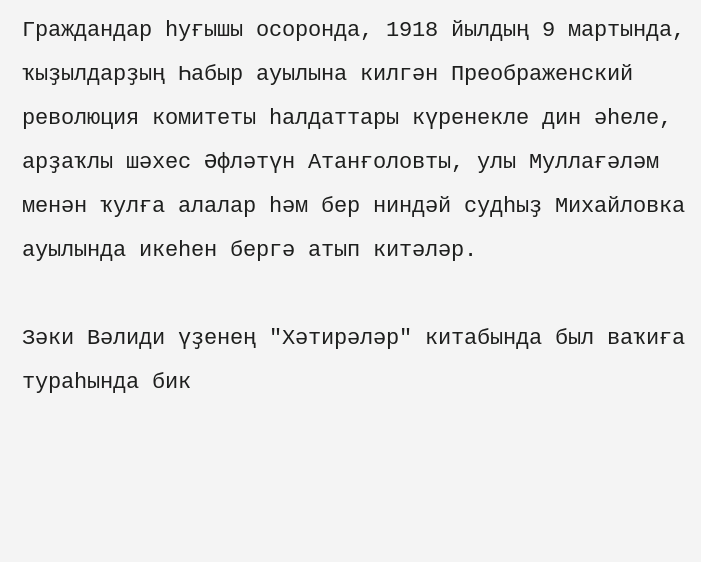Граждандар һуғышы осоронда, 1918 йылдың 9 мартында, ҡыҙылдарҙың Һабыр ауылына килгән Преображенский революция комитеты һалдаттары күренекле дин әһеле, арҙаҡлы шәхес Әфләтүн Атанғоловты, улы Муллағәләм менән ҡулға алалар һәм бер ниндәй судһыҙ Михайловка ауылында икеһен бергә атып китәләр.

Зәки Вәлиди үҙенең "Хәтирәләр" китабында был ваҡиға тураһында бик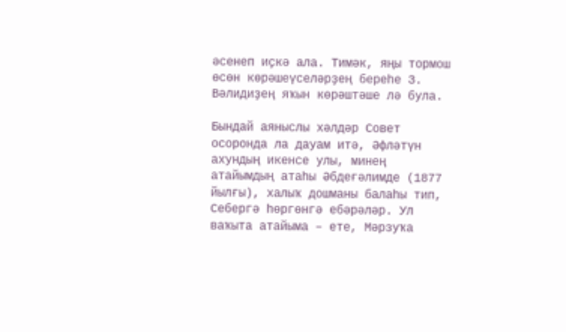әсенеп иҫкә ала. Тимәк, яңы тормош өсөн көрәшеүселәрҙең береһе З. Вәлидиҙең яҡын көрәштәше лә була.

Бындай аяныслы хәлдәр Совет осоронда ла дауам итә, Әфләтүн ахундың икенсе улы, минең атайымдың атаһы Әбдеғәлимде (1877 йылғы), халыҡ дошманы балаһы тип, Себергә һөргөнгә ебәрәләр. Ул ваҡыта атайыма – ете, Мәрзуҡа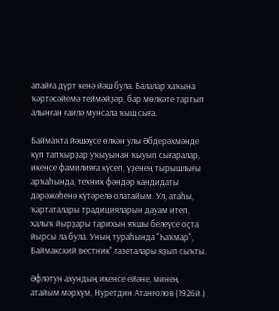апайға дүрт кенә йәш була. Балалар хаҡына ҡәртәсәйемә теймәйҙәр, бар мөлкәте тартып алынған ғаилә мунсала ҡыш сыға.

Баймаҡта йәшәүсе өлкән улы Әбдерәхмәнде күп тапҡырҙар уҡыуынан ҡыуып сығаралар, икенсе фамилияға күсеп, үҙенең тырышлығы арҡаһында, техник фәндәр кандидаты дәрәжәһенә күтәрелә олатайым. Ул, атаһы, ҡартаталары традицияларын дауам итеп, халыҡ йырҙары тарихын яҡшы белеүсе оҫта йырсы ла була. Уның тураһында "Һаҡмар", Баймакский вҽстник" газеталары яҙып сыҡты.

Әфләтун ахундың икенсе ейәне, минең атайым мәрхүм, Нуретдин Атанғолов (1926й.)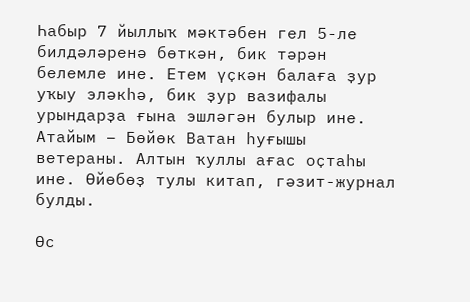Һабыр 7 йыллыҡ мәктәбен гел 5-ле билдәләренә бөткән, бик тәрән белемле ине. Етем үҫкән балаға ҙур уҡыу эләкһә, бик ҙур вазифалы урындарҙа ғына эшләгән булыр ине. Атайым – Бөйөк Ватан һуғышы ветераны. Алтын ҡуллы ағас оҫтаһы ине. Өйөбөҙ тулы китап, гәзит-журнал булды.

Өс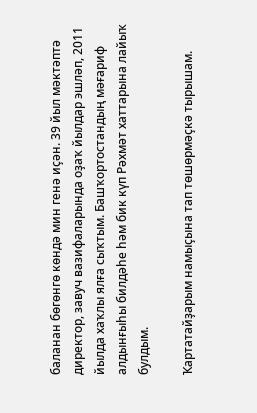баланан бөгөнгө көндә мин генә иҫән. 39 йыл мәктәптә директор, завуч вазифаларында оҙаҡ йылдар эшләп, 2011 йылда хаҡлы ялға сыҡтым. Башҡортостандың мәғариф алдынғыһы билдәһе һәм бик күп Рәхмәт хаттарына лайыҡ булдым.

Ҡартатайҙарым намыҫына тап төшөрмәҫкә тырышам.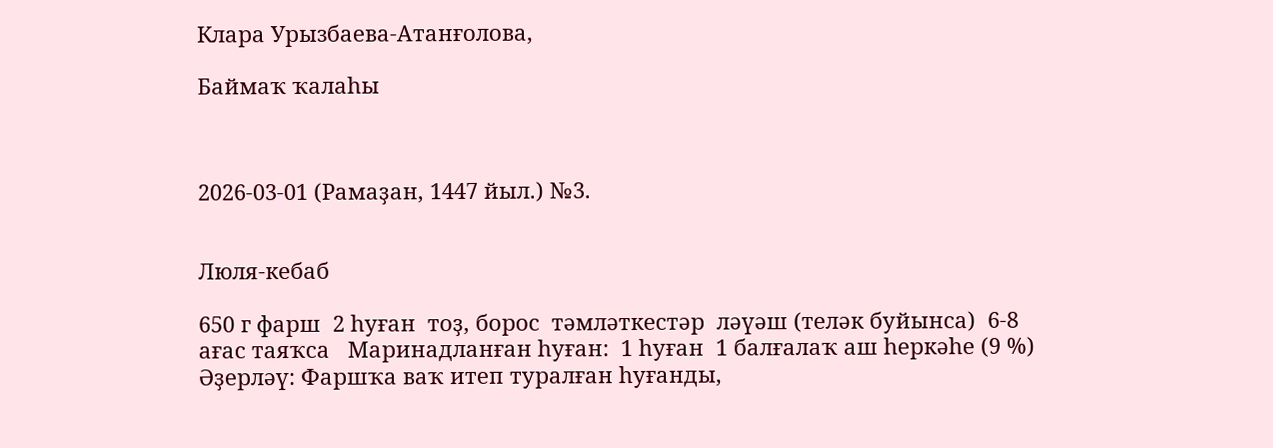Клара Урызбаева-Атанғолова,

Баймаҡ ҡалаһы



2026-03-01 (Рамаҙан, 1447 йыл.) №3.


Люля-кебаб

650 г фарш  2 һуған  тоҙ, борос  тәмләткестәр  ләүәш (теләк буйынса)  6-8 ағас таяҡса   Маринадланған һуған:  1 һуған  1 балғалаҡ аш һеркәһе (9 %)   Әҙерләү: Фаршҡа ваҡ итеп туралған һуғанды,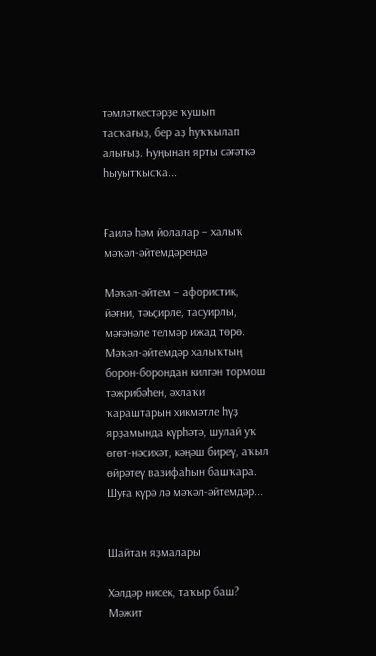тәмләткестәрҙе ҡушып тасҡағыҙ, бер аҙ һуҡҡылап алығыҙ. Һуңынан ярты сәғәткә һыуытҡысҡа...


Ғаилә һәм йолалар − халыҡ мәҡәл-әйтемдәрендә

Мәҡәл-әйтем – афористик, йәғни, тәьҫирле, тасуирлы, мәғәнәле телмәр ижад төрө. Мәҡәл-әйтемдәр халыҡтың борон-борондан килгән тормош тәжрибәһен, әхлаҡи ҡараштарын хикмәтле һүҙ ярҙамында күрһәтә, шулай уҡ өгөт-нәсихәт, кәңәш биреү, аҡыл өйрәтеү вазифаһын башҡара. Шуға күрә лә мәҡәл-әйтемдәр...


Шайтан яҙмалары

Хәлдәр нисек, таҡыр баш? Мәжит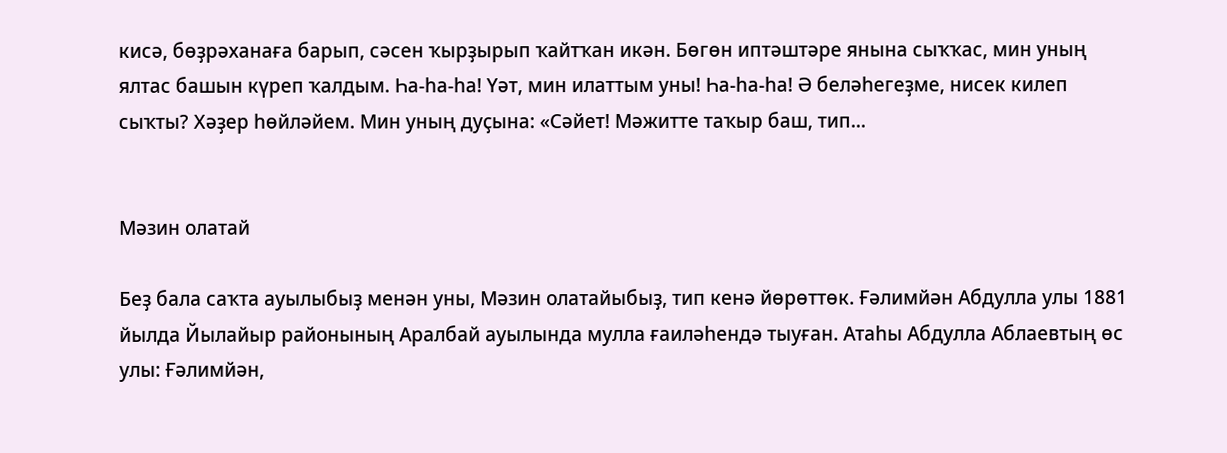кисә, бөҙрәханаға барып, сәсен ҡырҙырып ҡайтҡан икән. Бөгөн иптәштәре янына сыҡҡас, мин уның ялтас башын күреп ҡалдым. Һа-һа-һа! Үәт, мин илаттым уны! Һа-һа-һа! Ә беләһегеҙме, нисек килеп сыҡты? Хәҙер һөйләйем. Мин уның дуҫына: «Сәйет! Мәжитте таҡыр баш, тип...


Мәзин олатай

Беҙ бала саҡта ауылыбыҙ менән уны, Мәзин олатайыбыҙ, тип кенә йөрөттөк. Ғәлимйән Абдулла улы 1881 йылда Йылайыр районының Аралбай ауылында мулла ғаиләһендә тыуған. Атаһы Абдулла Аблаевтың өс улы: Ғәлимйән,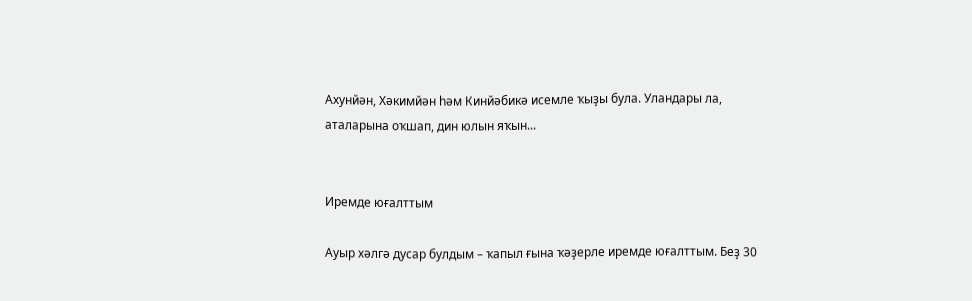Ахунйән, Хәкимйән һәм Кинйәбикә исемле ҡыҙы була. Уландары ла, аталарына оҡшап, дин юлын яҡын...


Иремде юғалттым

Ауыр хәлгә дусар булдым – ҡапыл ғына ҡәҙерле иремде юғалттым. Беҙ 30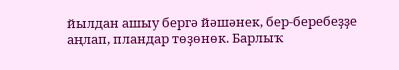йылдан ашыу бергә йәшәнек, бер-беребеҙҙе аңлап, пландар төҙөнөк. Барлыҡ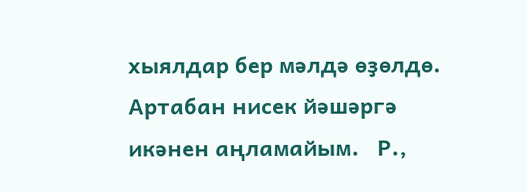хыялдар бер мәлдә өҙөлдө. Артабан нисек йәшәргә икәнен аңламайым.   Р.,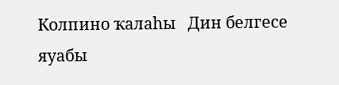Колпино ҡалаһы   Дин белгесе яуабы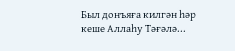Был донъяға килгән һәр кеше Аллаһу Тәғәлә...